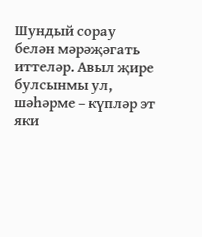Шундый сорау белән мәрәҗәгать иттеләр. Авыл җире булсынмы ул, шәһәрме – күпләр эт яки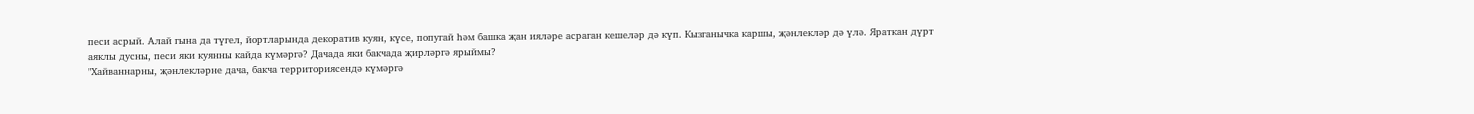песи асрый. Алай гына да түгел, йортларында декоратив куян, күсе, попугай һәм башка җан ияләре асраган кешеләр дә күп. Кызганычка каршы, җәнлекләр дә үлә. Яраткан дүрт аяклы дусны, песи яки куянны кайда күмәргә? Дачада яки бакчада җирләргә ярыймы?
"Хайваннарны, җәнлекләрне дача, бакча территориясендә күмәргә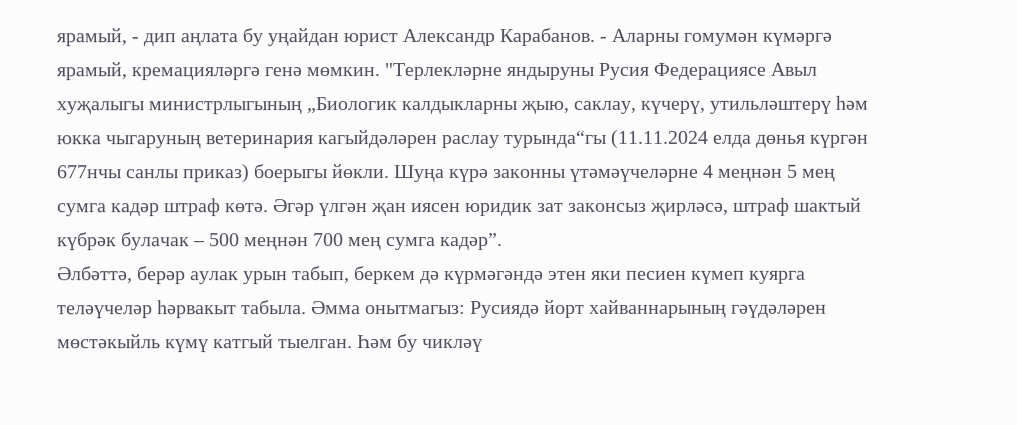ярамый, - дип аңлата бу уңайдан юрист Александр Карабанов. - Аларны гомумән күмәргә ярамый, кремацияләргә генә мөмкин. "Терлекләрне яндыруны Русия Федерациясе Авыл хуҗалыгы министрлыгының „Биологик калдыкларны җыю, саклау, күчерү, утильләштерү һәм юкка чыгаруның ветеринария кагыйдәләрен раслау турында“гы (11.11.2024 елда дөнья күргән 677нчы санлы приказ) боерыгы йөкли. Шуңа күрә законны үтәмәүчеләрне 4 меңнән 5 мең сумга кадәр штраф көтә. Әгәр үлгән җан иясен юридик зат законсыз җирләсә, штраф шактый күбрәк булачак – 500 меңнән 700 мең сумга кадәр”.
Әлбәттә, берәр аулак урын табып, беркем дә күрмәгәндә этен яки песиен күмеп куярга теләүчеләр һәрвакыт табыла. Әмма онытмагыз: Русиядә йорт хайваннарының гәүдәләрен мөстәкыйль күмү катгый тыелган. Һәм бу чикләү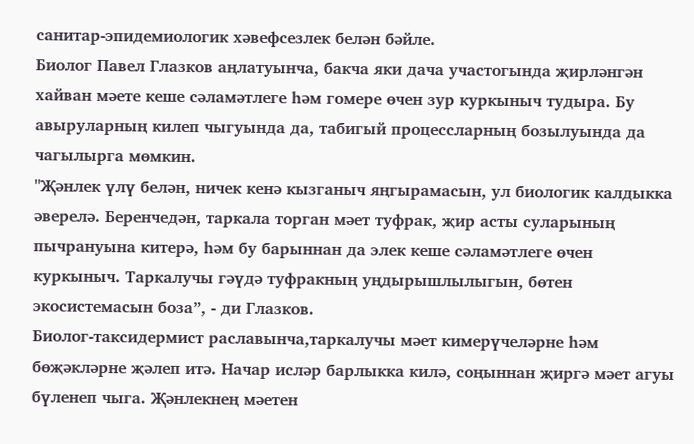санитар-эпидемиологик хәвефсезлек белән бәйле.
Биолог Павел Глазков аңлатуынча, бакча яки дача участогында җирләнгән хайван мәете кеше сәламәтлеге һәм гомере өчен зур куркыныч тудыра. Бу авыруларның килеп чыгуында да, табигый процессларның бозылуында да чагылырга мөмкин.
"Җәнлек үлү белән, ничек кенә кызганыч яңгырамасын, ул биологик калдыкка әверелә. Беренчедән, таркала торган мәет туфрак, җир асты суларының пычрануына китерә, һәм бу барыннан да элек кеше сәламәтлеге өчен куркыныч. Таркалучы гәүдә туфракның уңдырышлылыгын, бөтен экосистемасын боза”, - ди Глазков.
Биолог-таксидермист раславынча,таркалучы мәет кимерүчеләрне һәм бөҗәкләрне җәлеп итә. Начар исләр барлыкка килә, соңыннан җиргә мәет агуы бүленеп чыга. Җәнлекнең мәетен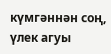күмгәннән соң, үлек агуы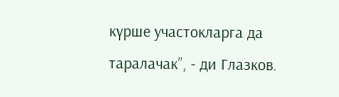күрше участокларга да таралачак”, - ди Глазков.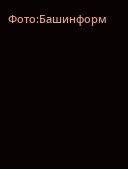Фото:Башинформ